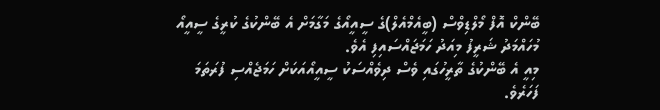ބޭންކް އޮފް މޯލްޑިވްސް (ބީއެމްއެލް)ގެ ސީއީއޯގެ މަގާމަށް އެ ބޭންކުގެ ކުރީގެ ސީއީއޯ މުހައްމަދު ޝަރީފު މިއަދު ހަމަޖައްސައިފި އެވެ.
މިއީ އެ ބޭންކުގެ ތާރީހުގައި ވެސް ދިވެއްސަކު ސީއީއޯއަކަށް ހަމަޖެއްސި ފުރަތަމަ ފަހަރެވެ.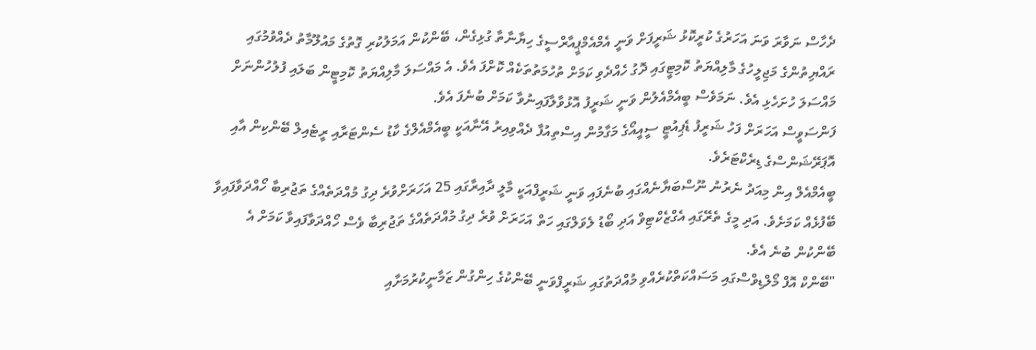ދެހާސް ނަވާރަ ވަނަ އަހަރުގެ ކުރީކޮޅު ޝަރީފަށް ވަނީ އެމްއެމްޕީއާރްސީގެ ހިޔާނާތާ ގުޅިގެން، ބޭންކުން އަމަލުކުރި ގޮތުގެ މައުލޫމާތު ދެއްވުމުގައި ރައްޔިތުންގެ މަޖިލީހުގެ މާލިއްޔަތު ކޮމިޓީގައި ދޮގު ހެއްދެވި ކަމަށް ތުހުމަތުތަކެއް ކޮށްފަ އެވެ. އެ މައްސަލަ މާލިއްޔަތު ކޮމިޓީން ބަލައި ފުލުހުންނަށް މައްސަލަ ހުށަހެޅި އެވެ. ނަމަވެސް ބީއެމްއެލުން ވަނީ ޝަރީފު އޮޅުވާލާފައިނުވާ ކަމަށް ބުނެފަ އެވެ.
ފަންސަވީސް އަހަރަށް ފަހު ޝަރީފު ޑެޕިއުޓީ ސީއީއޯގެ މަގާމުން އިސްތިއުފާ ދެއްވިއިރު އޭނާއަކީ ބީއެމްއެލްގެ ކާޑު ސެންޓަރާއި ރީޓެއިލް ބޭންކިން އާއި އޮޕަރޭޝަންސްގެ ޑިރެކްޓަރެވެ.
ބީއެމްއެލް އިން މިއަދު ނެރުނު ނޫސްބަޔާނެއްގައި ބުނެފައި ވަނީ ޝަރީފްއަކީ މާލީ ދާއިރާގައި 25 އަހަރަށްވުރެ ދިގު މުއްދަތެއްގެ ތަޖުރިބާ ހޯއްދަވާފައިވާ ބޭފުޅެއް ކަމަށެވެ. އަދި މީގެ ތެރޭގައި އެގްޒެކްޓިވް އަދި ބޯޑު ލެވަލްގައި ހަތް އަހަރަށް ވުރެ ދިގު މުއްދަތެއްގެ ތަޖުރިބާ ވެސް ހޯއްދަވާފައިވާ ކަމަށް އެ ބޭންކުން ބުނެ އެވެ.
"ބޭންކް އޮފް މޯލްޑިވްސްގައި މަސައްކަތްކުރެއްވި މުއްދަތުގައި ޝަރީފްވަނީ ބޭންކުގެ ހިންގުން ޒަމާނީކުރުމަށާއި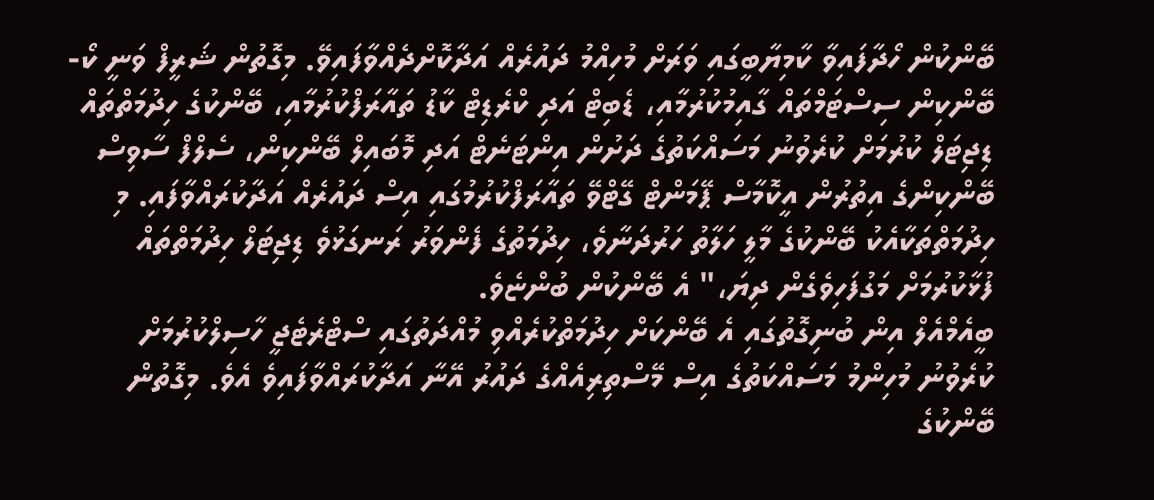ބޭންކުން ހޯދާފައިވާ ކާމިޔާބީގައި ވަރަށް މުހިއްމު ދައުރެއް އަދާކޮށްދެއްވާފައިވޭ. މިގޮތުން ޝަރީފް ވަނީ ކޯ- ބޭންކިން ސިސްޓަމްތައް ގާއިމުކުރުމާއި، ޑެބިޓް އަދި ކްރެޑިޓް ކާޑު ތައާރަފްކުރުމާއި، ބޭންކުގެ ހިދުމަތްތައް ޑިޖިޓަލް ކުރުމަށް ކުރެވުނު މަސައްކަތުގެ ދަށުން އިންޓަނެޓް އަދި މޮބައިލް ބޭންކިން، ސެލްފް ސާވިސް ބޭންކިންގެ އިތުރުން އީކޮމާސް ޕޭމަންޓް ގޭޓްވޭ ތައާރަފްކުރުމުގައި އިސް ދައުރެއް އަދާކުރައްވާފައި. މި ހިދުމަތްތަކާއެކު ބޭންކުގެ މާލީ ހަލާތު ހަރުދަނާވެ، ހިދުމަތުގެ ފެންވަރު ރަނގަޅުވެ ޑިޖިޓަލް ހިދުމަތްތައް ފުޅާކުރުމަށް މަގުފަހިވެގެން ދިޔަ،" އެ ބޭންކުން ބުންޏެވެ.
ބީއެމްއެލް އިން ބުނިގޮތުގައި އެ ބޭންކަށް ހިދުމަތްކުރެއްވި މުއްދަތުގައި ސްޓްރެޓެޖީ ހާސިލްކުރުމަށް ކުރެވުނު މުހިންމު މަސައްކަތުގެ އިސް މޭސްތިރިއެއްގެ ދައުރު އޭނާ އަދާކުރައްވާފައިވެ އެވެ. މިގޮތުން ބޭންކުގެ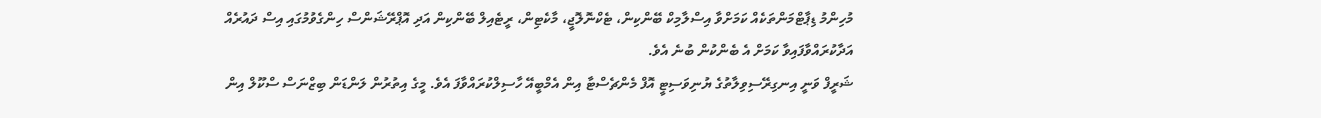މުހިންމު ޑިޕާޓްމަންތަކެއް ކަމަށްވާ އިސްލާމިކް ބޭންކިން، ޓެކްނޮލޮޖީ، މާކެޓިން، ރީޓެއިލް ބޭންކިން އަދި އޮޕްރޭޝަންސް ހިންގެވުމުގައި އިސް ދައުރެއް އަދާކުރައްވާފައިވާ ކަމަށް އެ ބެންކުން ބުނެ އެވެ.
ޝަރީފް ވަނީ އިނގިރޭސިވިލާތުގެ ޔުނިވަސިޓީ އޮފް މެންޗެސްޓާ އިން އެމްބީއޭ ހާސިލްކުރައްވާފަ އެވެ. މީގެ އިތުރުން ލަންޑަން ބިޒްނަސް ސްކޫލް އިން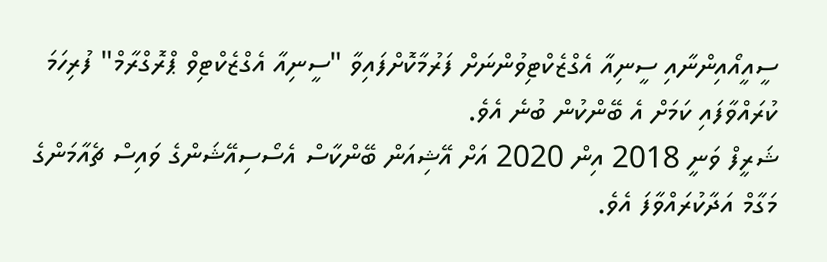ސީއީއޯއިންނާއި ސީނިއާ އެގްޒެކްޓިވުންނަށް ފަރުމާކޮށްފައިވާ "ސީނިއާ އެގްޒެކްޓިވް ޕްރޮގްރާމް" ފުރިހަމަ ކުރައްވާފައި ކަމަށް އެ ބޭންކުން ބުނެ އެވެ.
ޝަރީފް ވަނީ 2018 އިން 2020 އަށް އޭޝިއަން ބޭންކާސް އެސޯސިއޭޝަންގެ ވައިސް ޗެއާމަންގެ މަގާމް އަދާކުރައްވާފަ އެވެ.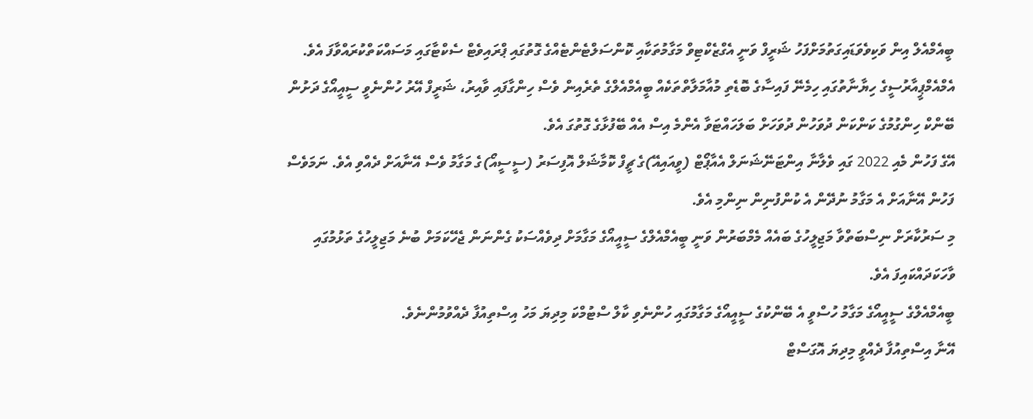ބީއެމްއެލް އިން ވަކިވެވަޑައިގަތުމަށްފަހު ޝަރީފް ވަނީ އެގްޒެކްޓިވް މަގާމުތަކާއި ކޮންސަލްޓެންޓެއްގެ ގޮތުގައި ޕްރައިވެޓް ސެކްޓާގައި މަސައްކަތްކުރައްވާފަ އެވެ.
އެމްއެމްޕީއާރުސީގެ ހިޔާނާތުގައި ހިމެނޭ ފައިސާގެ ބޮޑެތި މުއާމަލާތްތަކެއް ބީއެމްއެލްގެ ތެރެއިން ވެސް ހިންގާފައި ވާއިރު، ޝަރީފް އޭރު ހުންނެވީ ސީއީއޯގެ ދަށުން ބޭންކް ހިންގުމުގެ ކަންކަން ދުވަހުން ދުވަހަށް ބަލަހައްޓަވާ އެންމެ އިސް އެއް ބޭފުޅާގެ ގޮތުގަ އެވެ.
އޭގެ ފަހުން މެއި 2022 ގައި ވެލާނާ އިންޓަނޭޝަނަލް އެއާޕޯޓް (ވީއައިއޭ)ގެ ޗީފް ކޮމާޝަލް އޮފިސަރު (ސީސީއޯ)ގެ މަގާމު ވެސް އޭނާއަށް ދެއްވި އެވެ. ނަމަވެސް ފަހުން އޭނާއަށް އެ މަގާމު ނުދޭން އެ ކުންފުނިން ނިންމި އެވެ.
މި ސަރުކާރަށް ނިސްބަތްވާ މަޖިލީހުގެ ބައެއް މެމްބަރުން ވަނީ ބީއެމްއެލްގެ ސީއީއޯގެ މަގާމަށް ދިވެއްސަކު ގެންނަން ޖެހޭކަމަށް ބުނެ މަޖިލީހުގެ ތަޅުމުގައި ވާހަކަދައްކައިފަ އެވެ.
ބީއެމްއެލްގެ ސީއީއޯގެ މަގާމު ހުސްވީ އެ ބޭންކުގެ ސީއީއޯގެ މަގާމުގައި ހުންނެވި ކާލް ސްޓުމްކަ މިދިޔަ މަހު އިސްތިއުފާ ދެއްވުމުންނެވެ.
އޭނާ އިސްތިއުފާ ދެއްވީ މިދިޔަ އޮގަސްޓް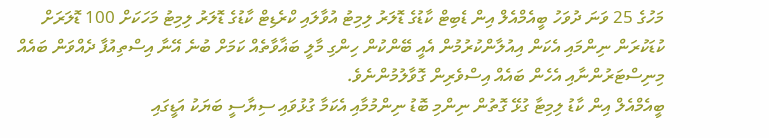މަހުގެ 25 ވަނަ ދުވަހު ބީއެމްއެލް އިން ޑެބިޓް ކާޑުގެ ޑޮލަރު ލިމިޓު އުވާލައި ކްރެޑިޓް ކާޑުގެ ޑޮލަރު ލިމިޓު މަހަކަށް 100 ޑޮލަރަށް ކުޑަކުރަން ނިންމައި އެކަން އިއުލާންކުރުމުން އެއީ ބޭންކުން ހިންގި މާލީ ބަޣާވާތެއް ކަމަށް ބުނެ އޭނާ އިސްތިއުފާ ދެއްވަން ބައެއް މިނިސްޓަރުންނާއި އެހެން ބައެއް އިސްވެރިން ގޮވާލުމުންނެވެ.
ބީއެމްއެލް އިން ކާޑު ލިމިޓާ ގުޅޭ ގޮތުން ނިންމި ބޮޑު ނިންމުމާއި އެކަމާ ގުޅުވައި ސިޔާސީ ބަޔަކު އަޑީގައި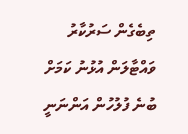ތިބެގެން ސަރުކާރު ވައްޓާލަން އުޅުނު ކަމަށް ބުނެ ފުލުހުން އަންނަނީ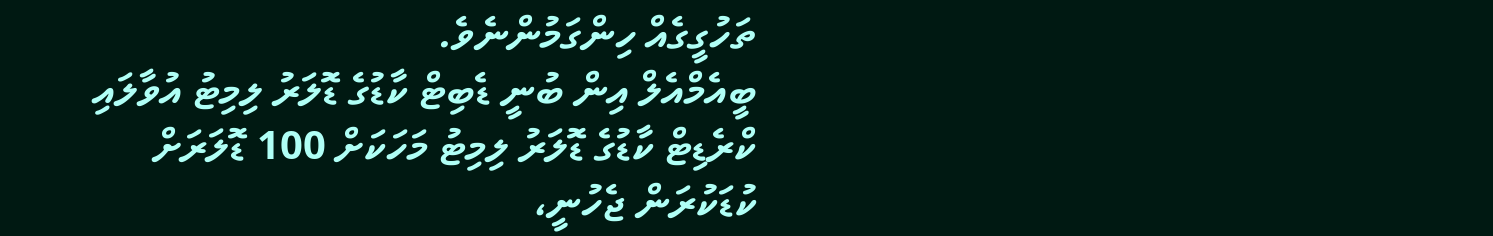ތަހުގީގެއް ހިންގަމުންނެވެ.
ބީއެމްއެލް އިން ބުނީ ޑެބިޓް ކާޑުގެ ޑޮލަރު ލިމިޓު އުވާލައި ކްރެޑިޓް ކާޑުގެ ޑޮލަރު ލިމިޓު މަހަކަށް 100 ޑޮލަރަށް ކުޑަކުރަން ޖެހުނީ،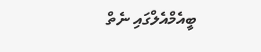ބީއެމްއެލްގައި ނެތް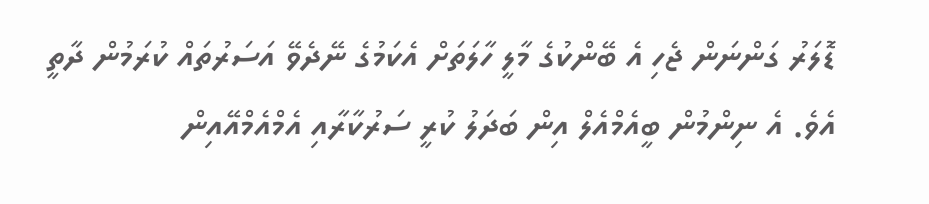ޑޮލަރު ގަންނަން ޖެހި އެ ބޭންކުގެ މާލީ ހާލަތަށް އެކަމުގެ ނޭދެވޭ އަސަރުތައް ކުރަމުން ދާތީ އެވެ. އެ ނިންމުން ބީއެމްއެލް އިން ބަދަލު ކުރީ ސަރުކާރާއި އެމްއެމްއޭއިން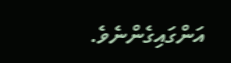އަންގައިގެންނެވެ.